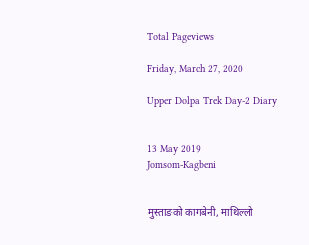Total Pageviews

Friday, March 27, 2020

Upper Dolpa Trek Day-2 Diary


13 May 2019
Jomsom-Kagbeni


मुस्ताङको कागबेनी, माथिल्लो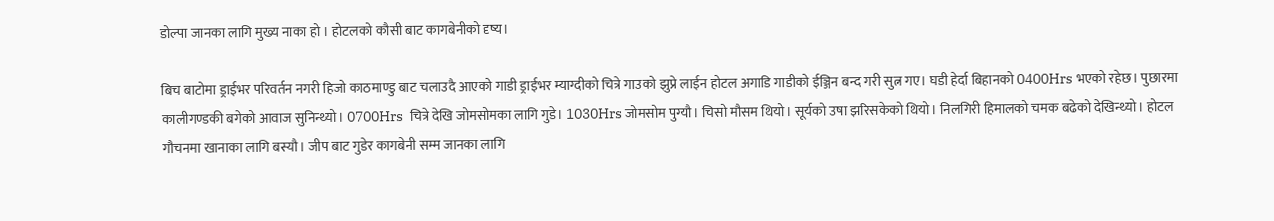डोल्पा जानका लागि मुख्य नाका हो । होटलको कौसी बाट कागबेनीको दृष्य।

बिच बाटोमा ड्राईभर परिवर्तन नगरी हिजो काठमाण्डु बाट चलाउदै आएको गाडी ड्राईभर म्याग्दीको चित्रे गाउको झुप्रे लाईन होटल अगाडि गाडीको ईञ्जिन बन्द गरी सुत्न गए। घडी हेर्दा बिहानको 0400Hrs भएको रहेछ। पुछारमा कालीगण्डकी बगेको आवाज सुनिन्थ्यो। 0700Hrs  चित्रे देखि जोमसोमका लागि गुडे। 1030Hrs जोमसोम पुग्यौ। चिसो मौसम थियो। सूर्यको उषा झरिसकेको थियो। निलगिरी हिमालको चमक बढेको देखिन्थ्यो। होटल गौचनमा खानाका लागि बस्यौ। जीप बाट गुडेर कागबेनी सम्म जानका लागि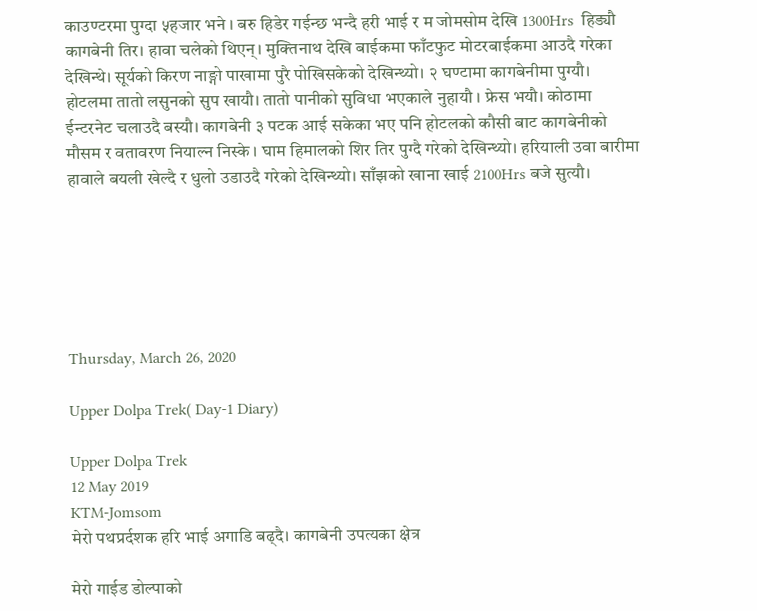काउण्टरमा पुग्दा ५हजार भने । बरु हिडेर गईन्छ भन्दै हरी भाई र म जोमसोम देखि 1300Hrs  हिड्यौ कागबेनी तिर। हावा चलेको थिएन्। मुक्तिनाथ देखि बाईकमा फाँटफुट मोटरबाईकमा आउदै गरेका देखिन्थे। सूर्यको किरण नाङ्गो पाखामा पुरै पोखिसकेको देखिन्थ्यो। २ घण्टामा कागबेनीमा पुग्यौ। होटलमा तातो लसुनको सुप खायौ। तातो पानीको सुविधा भएकाले नुहायौ । फ्रेस भयौ। कोठामा ईन्टरनेट चलाउदै बस्यौ। कागबेनी ३ पटक आई सकेका भए पनि होटलको कौसी बाट कागबेनीको मौसम र वतावरण नियाल्न निस्के । घाम हिमालको शिर तिर पुग्दै गरेको देखिन्थ्यो। हरियाली उवा बारीमा हावाले बयली खेल्दै र धुलो उडाउदै गरेको देखिन्थ्यो। साँझको खाना खाई 2100Hrs बजे सुत्यौ।






Thursday, March 26, 2020

Upper Dolpa Trek( Day-1 Diary)

Upper Dolpa Trek
12 May 2019
KTM-Jomsom
मेरो पथप्रर्दशक हरि भाई अगाडि बढ्दै। कागबेनी उपत्यका क्षेत्र

मेरो गाईड डोल्पाको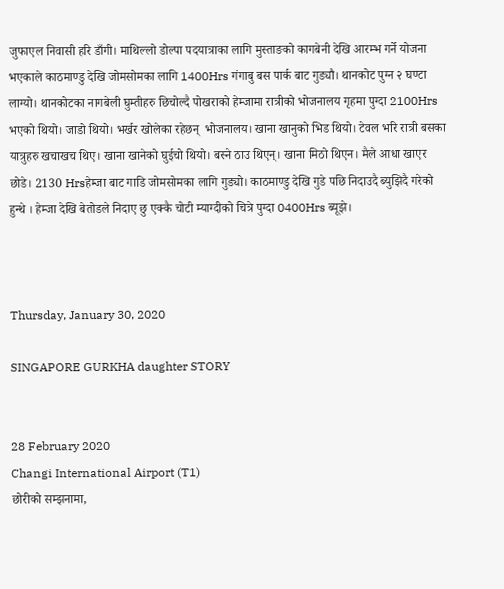जुफाएल निवासी हरि डाँगी। माथिल्लो डोल्पा पदयात्राका लागि मुस्ताङको कागबेनी देखि आरम्भ गर्ने योजना भएकाले काठमाण्डु देखि जोमसोमका लागि 1400Hrs गंगाबु बस पार्क बाट गुड्यौ। थानकोट पुग्न २ घण्टा लाग्यो। थानकोटका नागबेली घुम्तीहरु छिचोल्दै पोखराको हेम्जामा रात्रीको भोजनालय गृहमा पुग्दा 2100Hrs भएको थियो। जाडो थियो। भर्खर खोलेका रहेछन्  भोजनालय। खाना खानुको भिड थियो। टेवल भरि रात्री बसका यात्रुहरु खचाखच थिए। खाना खानेको घुईचो थियो। बस्ने ठाउ थिएन्। खाना मिठो थिएन। मैले आधा खाएर छोडे। 2130 Hrsहेम्जा बाट गाडि जोमसोमका लागि गुड्यो। काठमाण्डु देखि गुडे पछि निदाउदै ब्युझिदै गरेको हुन्थे । हेम्जा देखि बेतोडले निदाए छु एक्कै चोटी म्याग्दीको चित्रे पुग्दा 0400Hrs ब्यूझे।



Thursday, January 30, 2020

SINGAPORE GURKHA daughter STORY


28 February 2020
Changi International Airport (T1)
छोरीको सम्झनामा,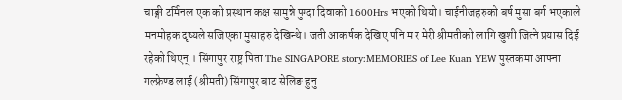चाङ्गी टर्मिनल एक को प्रस्थान कक्ष सामुन्ने पुग्दा दिवाको 1600Hrs भएको थियो। चाईनीजहरुको बर्ष मुसा बर्ग भएकाले मनमोहक दृष्यले सजिएका मुसाहरु देखिन्थे। जती आकर्षक देखिए पनि म र मेरी श्रीमतीको लागि खुशी जित्ने प्रयास दिई रहेको थिएन् । सिंगापुर राष्ट्र पिता The SINGAPORE story:MEMORIES of Lee Kuan YEW पुस्तकमा आफ्ना गल्फ्रेण्ड लाई (श्रीमती) सिंगापुर बाट सेलिङ हुनु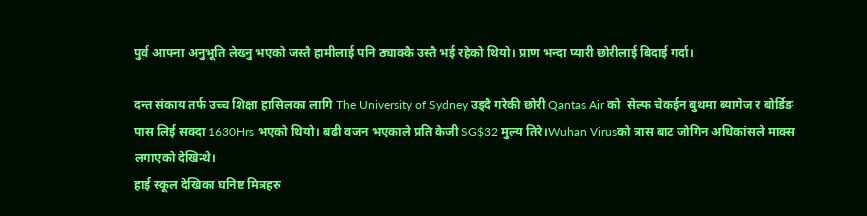पुर्व आफ्ना अनुभूति लेख्नु भएको जस्तै हामीलाई पनि ठ्याक्कै उस्तै भई रहेको थियो। प्राण भन्दा प्यारी छोरीलाई बिदाई गर्दा।

दन्त संकाय तर्फ उच्च शिक्षा हासिलका लागि The University of Sydney उड्दै गरेकी छोरी Qantas Air को  सेल्फ चेकईन बुथमा ब्यागेज र बोर्डिङ पास लिई सक्दा 1630Hrs भएको थियो। बढी वजन भएकाले प्रति केजी SG$32 मुल्य तिरे।Wuhan Virusको त्रास बाट जोगिन अधिकांसले माक्स लगाएको देखिन्थे।
हाई स्कूल देखिका घनिष्ट मित्रहरु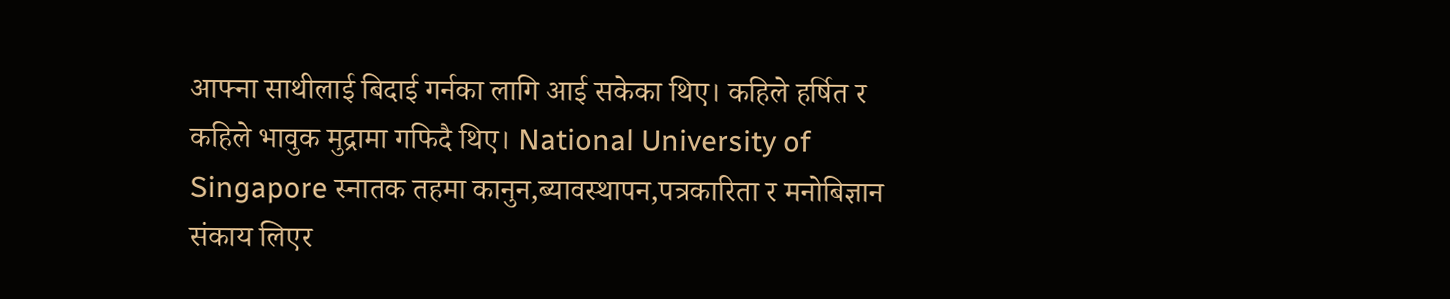आफ्ना साथीलाई बिदाई गर्नका लागि आई सकेका थिए। कहिले हर्षित र कहिले भावुक मुद्रामा गफिदै थिए। National University of Singapore स्नातक तहमा कानुन,ब्यावस्थापन,पत्रकारिता र मनोबिज्ञान संकाय लिएर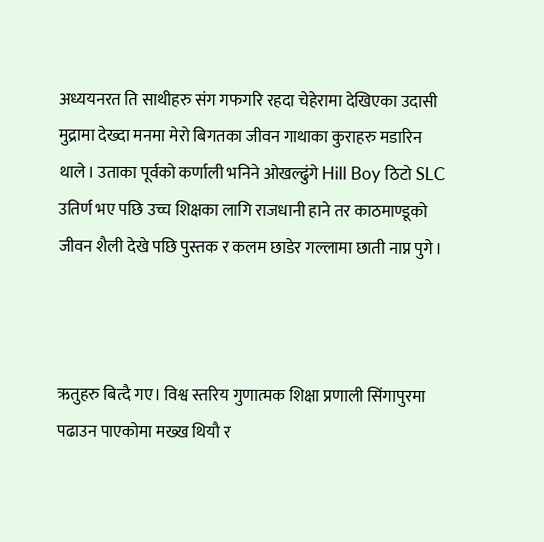अध्ययनरत ति साथीहरु संग गफगरि रहदा चेहेरामा देखिएका उदासी मुद्रामा देख्दा मनमा मेरो बिगतका जीवन गाथाका कुराहरु मडारिन थाले। उताका पूर्वको कर्णाली भनिने ओखल्ढुंगे Hill Boy ठिटो SLC उतिर्ण भए पछि उच्च शिक्षका लागि राजधानी हाने तर काठमाण्डूको जीवन शैली देखे पछि पुस्तक र कलम छाडेर गल्लामा छाती नाप्न पुगे।



ऋतुहरु बित्दै गए। विश्व स्तरिय गुणात्मक शिक्षा प्रणाली सिंगापुरमा पढाउन पाएकोमा मख्ख थियौ र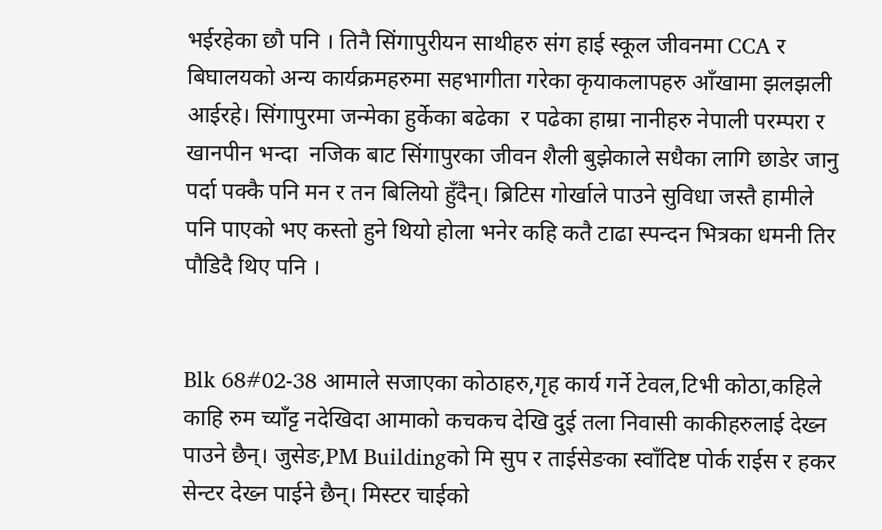भईरहेका छौ पनि । तिनै सिंगापुरीयन साथीहरु संग हाई स्कूल जीवनमा CCA र बिघालयको अन्य कार्यक्रमहरुमा सहभागीता गरेका कृयाकलापहरु आँखामा झलझली आईरहे। सिंगापुरमा जन्मेका हुर्केका बढेका  र पढेका हाम्रा नानीहरु नेपाली परम्परा र खानपीन भन्दा  नजिक बाट सिंगापुरका जीवन शैली बुझेकाले सधैका लागि छाडेर जानु पर्दा पक्कै पनि मन र तन बिलियो हुँदैन्। ब्रिटिस गोर्खाले पाउने सुविधा जस्तै हामीले पनि पाएको भए कस्तो हुने थियो होला भनेर कहि कतै टाढा स्पन्दन भित्रका धमनी तिर  पौडिदै थिए पनि ।


Blk 68#02-38 आमाले सजाएका कोठाहरु,गृह कार्य गर्ने टेवल,टिभी कोठा,कहिले काहि रुम च्याँट्ट नदेखिदा आमाको कचकच देखि दुई तला निवासी काकीहरुलाई देख्न पाउने छैन्। जुसेङ,PM Buildingको मि सुप र ताईसेङका स्वाँदिष्ट पोर्क राईस र हकर सेन्टर देख्न पाईने छैन्। मिस्टर चाईको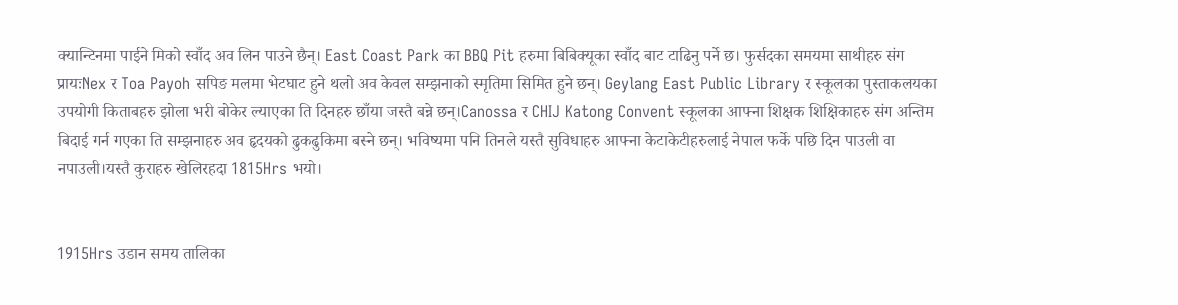क्यान्टिनमा पाईने मिको स्वाँद अव लिन पाउने छैन्। East Coast Park का BBQ Pit हरुमा बिबिक्यूका स्वाँद बाट टाढिनु पर्ने छ। फुर्सदका समयमा साथीहरु संग प्रायःNex र Toa Payoh सपिङ मलमा भेटघाट हुने थलो अव केवल सम्झनाको स्मृतिमा सिमित हुने छन्। Geylang East Public Library र स्कूलका पुस्ताकलयका उपयोगी किताबहरु झोला भरी बोकेर ल्याएका ति दिनहरु छाँया जस्तै बन्ने छन्।Canossa र CHIJ Katong Convent स्कूलका आफ्ना शिक्षक शिक्षिकाहरु संग अन्तिम बिदाई गर्न गएका ति सम्झनाहरु अव हृदयको ढुकढुकिमा बस्ने छन्। भविष्यमा पनि तिनले यस्तै सुविधाहरु आफ्ना केटाकेटीहरुलाई नेपाल फर्के पछि दिन पाउली वा नपाउली।यस्तै कुराहरु खेलिरहदा 1815Hrs भयो।


1915Hrs उडान समय तालिका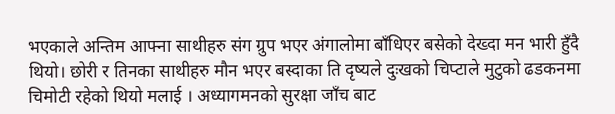भएकाले अन्तिम आफ्ना साथीहरु संग ग्रुप भएर अंगालोमा बाँधिएर बसेको देख्दा मन भारी हुँदै थियो। छोरी र तिनका साथीहरु मौन भएर बस्दाका ति दृष्यले दुःखको चिप्टाले मुटुको ढडकनमा चिमोटी रहेको थियो मलाई । अध्यागमनको सुरक्षा जाँच बाट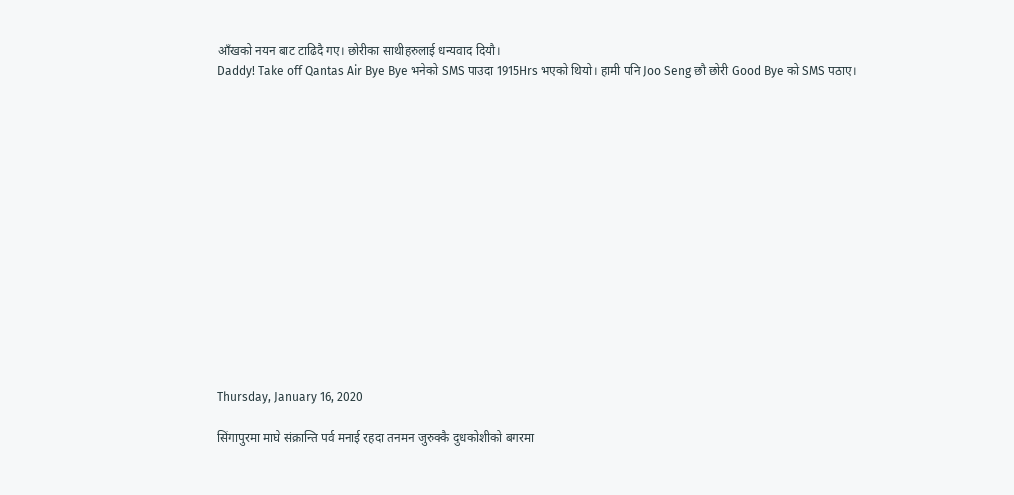आँखको नयन बाट टाढिदै गए। छोरीका साथीहरुलाई धन्यवाद दियौ।
Daddy! Take off Qantas Air Bye Bye भनेको SMS पाउदा 1915Hrs भएको थियो। हामी पनि Joo Seng छौ छोरी Good Bye को SMS पठाए।















Thursday, January 16, 2020

सिंगापुरमा माघे संक्रान्ति पर्व मनाई रहदा तनमन जुरुक्कै दुधकोशीको बगरमा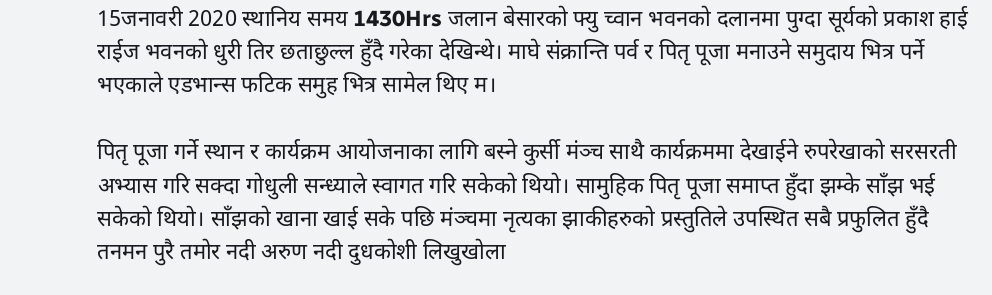15जनावरी 2020 स्थानिय समय 1430Hrs जलान बेसारको फ्यु च्वान भवनको दलानमा पुग्दा सूर्यको प्रकाश हाई राईज भवनको धुरी तिर छताछुल्ल हुँदै गरेका देखिन्थे। माघे संक्रान्ति पर्व र पितृ पूजा मनाउने समुदाय भित्र पर्ने भएकाले एडभान्स फटिक समुह भित्र सामेल थिए म।

पितृ पूजा गर्ने स्थान र कार्यक्रम आयोजनाका लागि बस्ने कुर्सी मंञ्च साथै कार्यक्रममा देखाईने रुपरेखाको सरसरती अभ्यास गरि सक्दा गोधुली सन्ध्याले स्वागत गरि सकेको थियो। सामुहिक पितृ पूजा समाप्त हुँदा झम्के साँझ भई सकेको थियो। साँझको खाना खाई सके पछि मंञ्चमा नृत्यका झाकीहरुको प्रस्तुतिले उपस्थित सबै प्रफुलित हुँदै तनमन पुरै तमोर नदी अरुण नदी दुधकोशी लिखुखोला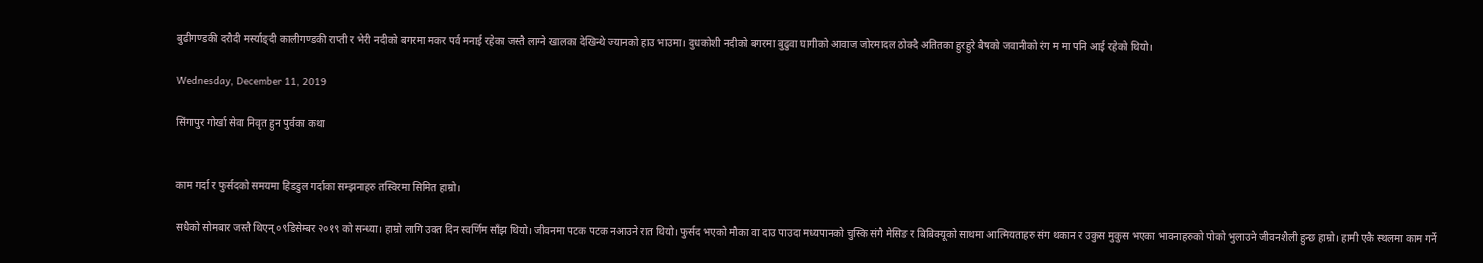बुढीगण्डकी दरौदी मर्स्याङ्दी कालीगण्डकी राप्ती र भेरी नदीको बगरमा मकर पर्व मनाई रहेका जस्तै लाग्ने खालका देखिन्थे ज्यानको हाउ भाउमा। दुधकोशी नदीको बगरमा बुढुवा घागीको आवाज जोरमादल ठोक्दै अतितका हुरहुरे बैषको जवानीको रंग म मा पनि आई रहेको थियो।

Wednesday, December 11, 2019

सिंगापुर गोर्खा सेवा निवृत हुन पुर्वका कथा


काम गर्दा र फुर्सदको समयमा हिडडुल गर्दाका सम्झनाहरु तस्विरमा सिमित हाम्रो।

सधैको सोमबार जस्तै थिएन् ०९डिसेम्बर २०१९ को सन्ध्या। हाम्रो लागि उक्त दिन स्वर्णिम साँझ थियो। जीवनमा पटक पटक नआउने रात थियो। फुर्सद भएको मौका वा दाउ पाउदा मध्यपानको चुस्कि संगै मेसिङ र बिबिक्यूको साथमा आत्मियताहरु संग थकान र उकुस मुकुस भएका भावनाहरुको पोको भुलाउने जीवनशैली हुन्छ हाम्रो। हामी एकै स्थलमा काम गर्ने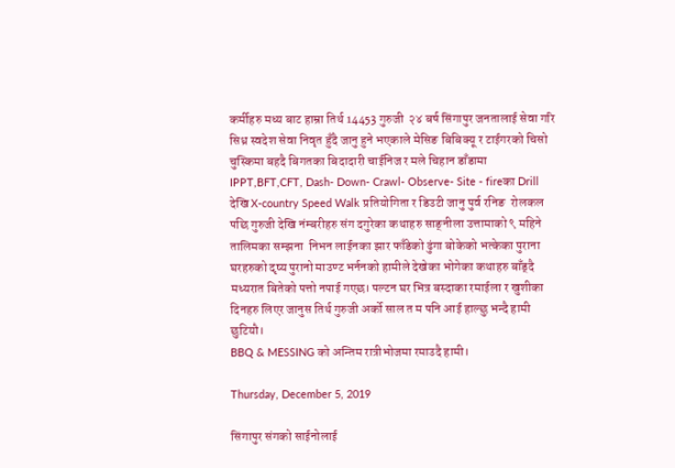कर्मीहरु मध्य बाट हाम्रा तिर्थ 14453 गुरुजी  २४ बर्ष सिंगापुर जनतालाई सेवा गरि सिध्र स्वदेश सेवा निवृत हुँदै जानु हुने भएकाले मेसिङ बिबिक्यू र टाईगरको चिसो चुस्किमा बहदै बिगतका बिदादारी चाईनिज र मले चिहान डाँडामा IPPT,BFT,CFT, Dash- Down- Crawl- Observe- Site - fireका Drill देखि X-country Speed Walk प्रतियोगिता र डिउटी जानु पुर्व रनिङ  रोलकल पछि गुरुजी देखि नंम्बरीहरु संग दगुरेका कथाहरु साङ्नीला उत्तामाको ९ महिने तालिमका सम्झना  निभन लाईनका झार फाँडेको ढुंगा बोकेको भत्केका पुराना घरहरुको दृष्य पुरानो माउण्ट भर्ननको हामीले देखेका भोगेका कथाहरु बाँड्दै मध्यरात बितेको पत्तो नपाई गएछ। पल्टन घर भित्र बस्दाका रमाईला र खुशीका दिनहरु लिएर जानुस तिर्थ गुरुजी अर्को साल त म पनि आई हाल्छु भन्दै हामी छुटियौ।
BBQ & MESSING को अन्तिम रात्रीभोजमा रमाउदै हामी।

Thursday, December 5, 2019

सिंगापुर संगको साईनोलाई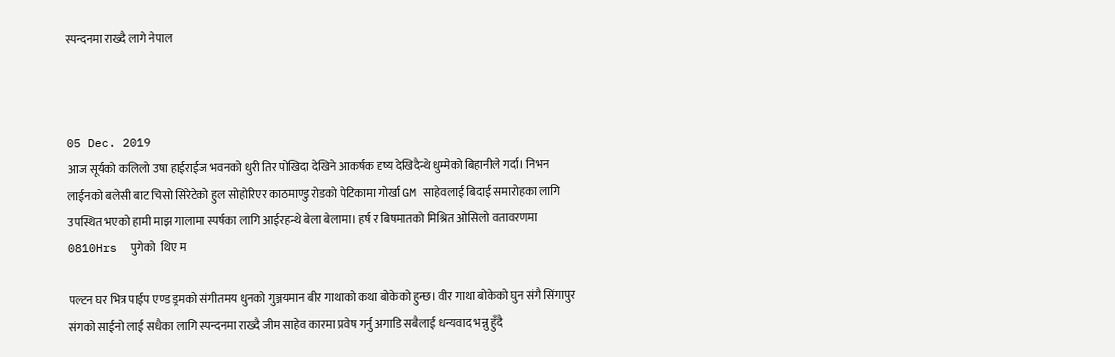स्पन्दनमा राख्दै लागे नेपाल



05 Dec. 2019
आज सूर्यको कलिलो उषा हाईराईज भवनको धुरी तिर पोखिदा देखिने आकर्षक दृष्य देखिदैन्थे धुम्मेको बिहानीले गर्दा। निभन लाईनको बलेसी बाट चिसो सिरेटेको हुल सोहोरिएर काठमाण्डु रोडको पेटिकामा गोर्खा GM साहेवलाई बिदाई समारोहका लागि उपस्थित भएको हामी माझ गालामा स्पर्षका लागि आईरहन्थे बेला बेलामा। हर्ष र बिषमातको मिश्रित ओसिलो वतावरणमा  0810Hrs  पुगेको  थिए म

पल्टन घर भित्र पाईप एण्ड ड्रमको संगीतमय धुनको गुञ्जयमान बीर गाथाको कथा बोकेको हुन्छ। वीर गाथा बोकेको घुन संगै सिंगापुर संगको साईनो लाई सधैका लागि स्पन्दनमा राख्दै जीम साहेव कारमा प्रवेष गर्नु अगाडि सबैलाई धन्यवाद भन्नु हुँदै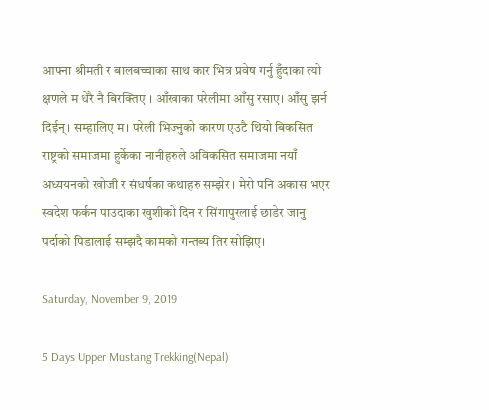आफ्ना श्रीमती र बालबच्चाका साथ कार भित्र प्रवेष गर्नु हुँदाका त्यो क्षणले म धेरै नै बिरक्तिए । आँखाका परेलीमा आँसु रसाए। आँसु झर्न दिईन्। सम्हालिए म। परेली भिज्नुको कारण एउटै थियो बिकसित राष्ट्रको समाजमा हुर्केका नानीहरुले अविकसित समाजमा नयाँ अध्ययनको खोजी र संधर्षका कथाहरु सम्झेर । मेरो पनि अकास भएर स्वदेश फर्कन पाउदाका खुशीको दिन र सिंगापुरलाई छाडेर जानु पर्दाको पिडालाई सम्झदै कामको गन्तब्य तिर सोझिए।

Saturday, November 9, 2019

5 Days Upper Mustang Trekking(Nepal)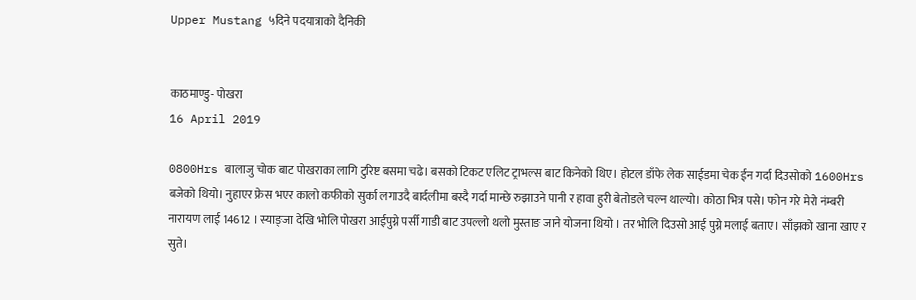Upper Mustang ५दिने पदयात्राको दैनिकी


काठमाण्डु- पोखरा
16 April 2019

0800Hrs बालाजु चोक बाट पोखराका लागि टुरिष्ट बसमा चढे। बसको टिकट एलिट ट्राभल्स बाट किनेको थिए। होटल डाँफे लेक साईडमा चेक ईन गर्दा दिउसोको 1600Hrs बजेको थियो। नुहाएर फ्रेस भएर कालो कफीको सुर्का लगाउदै बार्दलीमा बस्दै गर्दा मान्छे रुझाउने पानी र हावा हुरी बेतोडले चल्न थाल्यो। कोठा भित्र पसे। फोन गरे मेरो नंम्बरी नारायण लाई 14612 । स्याङ्जा देखि भोलि पोखरा आईपुग्ने पर्सी गाडी बाट उपल्लो थलो मुस्ताङ जाने योजना थियो । तर भोलि दिउसो आई पुग्ने मलाई बताए। साँझको खाना खाए र सुते।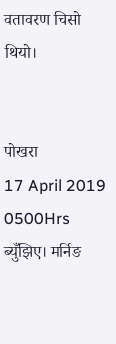वतावरण चिसो थियो।


पोखरा
17 April 2019
0500Hrs ब्युँझिए। मर्निङ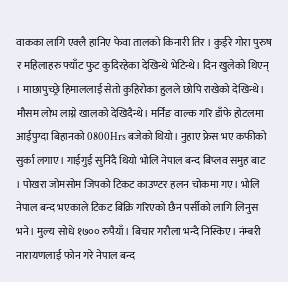वाकका लागि एक्लै हानिए फेवा तालको किनारी तिर । कुईरे गोरा पुरुष र महिलाहरु फ्याँट फुट कुदिरहेका देखिन्थे भेटिन्थे। दिन खुलेको थिएन् । माछापुच्छ्रे हिमाललाई सेतो कुहिरोका हुलले छोपि राखेको देखिन्थे। मौसम लोभ लाग्ने खालको देखिदैन्थे। मर्निङ वाल्क गरि डाँफे होटलमा आईपुग्दा बिहानको 0800Hrs बजेको थियो। नुहाए फ्रेस भए कफीको सुर्का लगाए। गाईगुई सुनिदै थियो भोलि नेपाल बन्द बिप्लव समुह बाट । पोखरा जोमसोम जिपको टिकट काउण्टर हलन चोकमा गए। भोलि नेपाल बन्द भएकाले टिकट बिक्रि गरिएको छैन पर्सीको लागि लिनुस भने। मुल्य सोधे १७०० रुपैयाँ। बिचार गरौला भन्दै निस्किए। नंम्बरी नारायणलाई फोन गरे नेपाल बन्द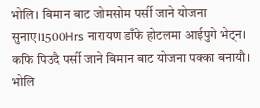भोलि। बिमान बाट जोमसोम पर्सी जाने योजना सुनाए।1500Hrs नारायण डाँफे होटलमा आईपुगे भेट्न। कफि पिउदै पर्सी जाने बिमान बाट योजना पक्का बनायौ। भोलि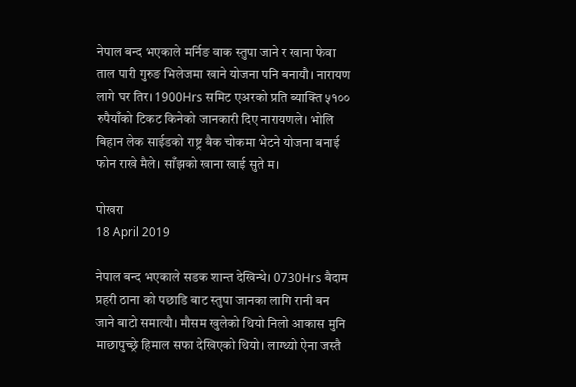नेपाल बन्द भएकाले मर्निङ वाक स्तुपा जाने र खाना फेवा ताल पारी गुरुङ भिलेजमा खाने योजना पनि बनायौ। नारायण लागे घर तिर। 1900Hrs समिट एअरको प्रति ब्याक्ति ५१०० रुपैयाँको टिकट किनेको जानकारी दिए नारायणले। भोलि बिहान लेक साईडको राष्ट्र बैक चोकमा भेटने योजना बनाई फोन राखे मैले। साँझको खाना खाई सुते म।

पोखरा
18 April 2019

नेपाल बन्द भएकाले सडक शान्त देखिन्थे। 0730Hrs बैदाम प्रहरी ठाना को पछाडि बाट स्तुपा जानका लागि रानी बन जाने बाटो समात्यौ। मौसम खुलेको थियो निलो आकास मुनि माछापुच्छ्रे हिमाल सफा देखिएको थियो। लाग्थ्यो ऐना जस्तै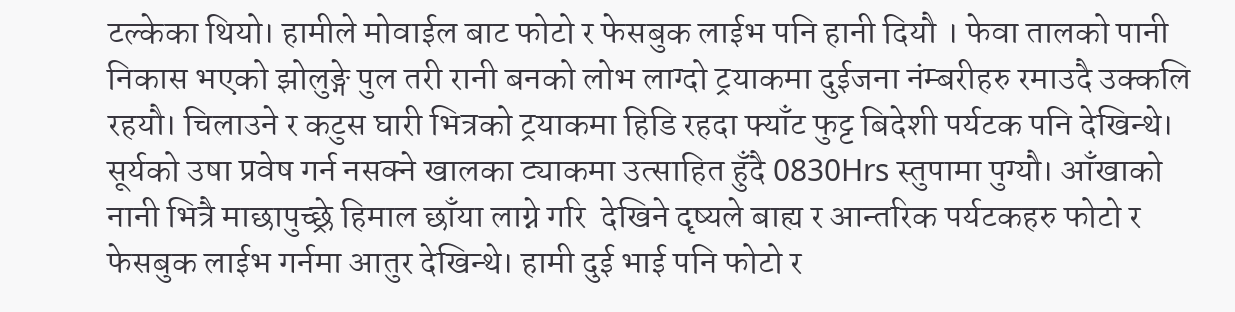टल्केका थियो। हामीले मोवाईल बाट फोटो र फेसबुक लाईभ पनि हानी दियौ । फेवा तालको पानी निकास भएको झोलुङ्गे पुल तरी रानी बनको लोभ लाग्दो ट्रयाकमा दुईजना नंम्बरीहरु रमाउदै उक्कलि रहयौ। चिलाउने र कटुस घारी भित्रको ट्रयाकमा हिडि रहदा फ्याँट फुट्ट बिदेशी पर्यटक पनि देखिन्थे। सूर्यको उषा प्रवेष गर्न नसक्ने खालका ट्याकमा उत्साहित हुँदै 0830Hrs स्तुपामा पुग्यौ। आँखाको नानी भित्रै माछापुच्छ्रे हिमाल छाँया लाग्ने गरि  देखिने दृष्यले बाह्य र आन्तरिक पर्यटकहरु फोटो र फेसबुक लाईभ गर्नमा आतुर देखिन्थे। हामी दुई भाई पनि फोटो र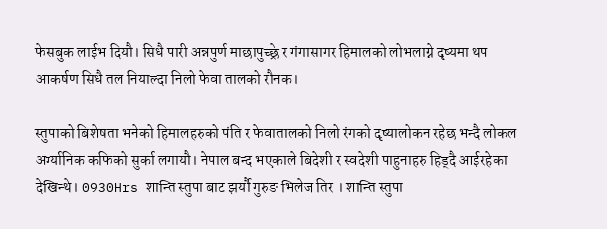फेसबुक लाईभ दियौ। सिधै पारी अन्नपुर्ण माछापुच्छ्रे र गंगासागर हिमालको लोभलाग्ने दृष्यमा थप आकर्षण सिधै तल नियाल्दा निलो फेवा तालको रौनक।

स्तुपाको बिशेषता भनेको हिमालहरुको पंति र फेवातालको निलो रंगको दृष्यालोकन रहेछ भन्दै लोकल अर्ग्यानिक कफिको सुर्का लगायौ। नेपाल बन्द भएकाले बिदेशी र स्वदेशी पाहुनाहरु हिड्दै आईरहेका देखिन्थे। 0930Hrs शान्ति स्तुपा बाट झर्यौ गुरुङ भिलेज तिर । शान्ति स्तुपा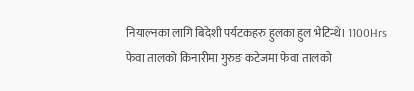नियाल्नका लागि बिदेशी पर्यटकहरु हुलका हुल भेटिन्थे। 1100Hrs फेवा तालको किनारीमा गुरुङ कटेजमा फेवा तालको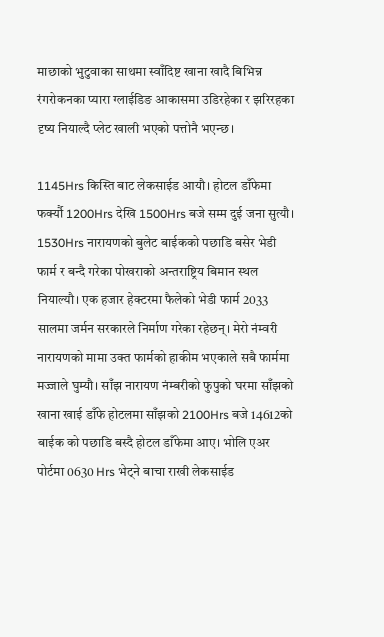माछाको भुटुवाका साथमा स्वाँदिष्ट खाना खादै बिभिन्न रंगरोकनका प्यारा ग्लाईडिङ आकासमा उडिरहेका र झरिरहका दृष्य नियाल्दै प्लेट खाली भएको पत्तोनै भएन्छ।

1145Hrs किस्ति बाट लेकसाईड आयौ। होटल डाँफेमा फर्क्यौ 1200Hrs देखि 1500Hrs बजे सम्म दुई जना सुत्यौ। 1530Hrs नारायणको बुलेट बाईकको पछाडि बसेर भेडी फार्म र बन्दै गरेका पोखराको अन्तराष्ट्रिय बिमान स्थल नियाल्यौ। एक हजार हेक्टरमा फैलेको भेडी फार्म 2033 सालमा जर्मन सरकारले निर्माण गरेका रहेछन्। मेरो नंम्वरी नारायणको मामा उक्त फार्मको हाकीम भएकाले सबै फार्ममा मज्जाले घुम्यौ। साँझ नारायण नंम्बरीको फुपुको घरमा साँझको खाना खाई डाँफे होटलमा साँझको 2100Hrs बजे 14612को बाईक को पछाडि बस्दै होटल डाँफेमा आए। भोलि एअर पोर्टमा 0630 Hrs भेट्ने बाचा राखी लेकसाईड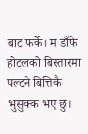बाट फर्के। म डाँफे होटलको बिस्तारमा पल्टने बित्तिकै भुसुक्क भए छु।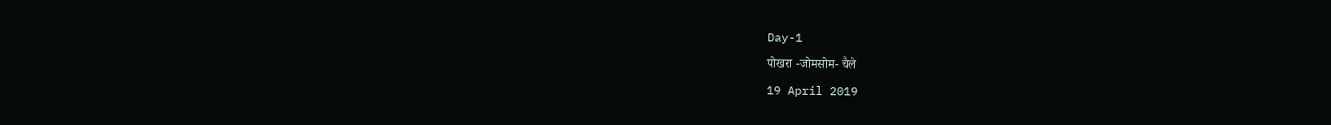Day-1
पोखरा -जोमसोम- चैले
19 April 2019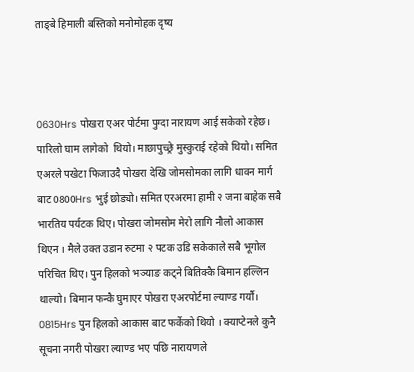ताङ्बे हिमाली बस्तिको मनोमोहक दृष्य



0630Hrs पोखरा एअर पोर्टमा पुग्दा नारायण आई सकेको रहेछ। पारिलो घाम लागेको  थियो। माछापुच्छ्रे मुस्कुराई रहेको थियो। समित एअरले पखेटा फिजाउदै पोखरा देखि जोमसोमका लागि धावन मार्ग बाट0800Hrs भुई छोड्यो। समित एरअरमा हामी २ जना बाहेक सबै भारतिय पर्यटक थिए। पोखरा जोमसोम मेरो लागि नौलो आकास थिएन । मैले उक्त उडान रुटमा २ पटक उडि सकेकाले सबै भूगोल परिचित थिए। पुन हिलको भञ्याङ कट्ने बितिक्कै बिमान हल्लिन थाल्यो। बिमान फन्कै घुमाएर पोखरा एअरपोर्टमा ल्याण्ड गर्यौ। 0815Hrs पुन हिलको आकास बाट फर्केको थियो । क्याप्टेनले कुनै सूचना नगरी पोखरा ल्याण्ड भए पछि नारायणले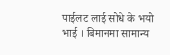पाईलट लाई सोधे के भयो भाई । बिमानमा सामान्य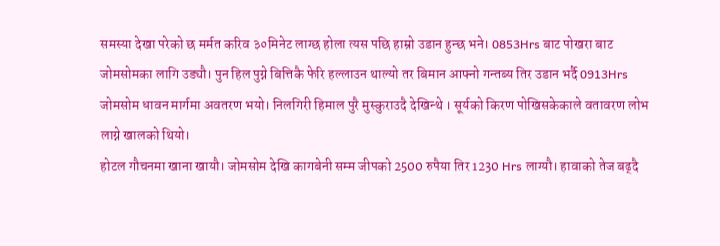समस्या देखा परेको छ मर्मत करिव ३०मिनेट लाग्छ होला त्यस पछि हाम्रो उडान हुन्छ भने। 0853Hrs बाट पोखरा बाट जोमसोमका लागि उड्यौ। पुन हिल पुग्ने बित्तिकै फेरि हल्लाउन थाल्यो तर बिमान आफ्नो गन्तब्य तिर उडान भर्दै 0913Hrs जोमसोम धावन मार्गमा अवतरण भयो। निलगिरी हिमाल पुरै मुस्कुराउदै देखिन्थे । सूर्यको किरण पोखिसकेकाले वतावरण लोभ लाग्ने खालको थियो।
होटल गौचनमा खाना खायौ। जोमसोम देखि कागबेनी सम्म जीपको 2500 रुपैया तिर 1230 Hrs लाग्यौ। हावाको तेज बढ्दै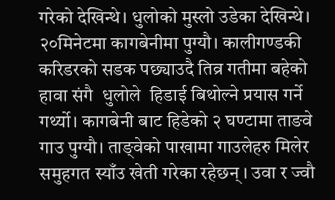गरेको देखिन्थे। धुलोको मुस्लो उडेका देखिन्थे। २०मिनेटमा कागबेनीमा पुग्यौ। कालीगण्डकी करिडरको सडक पछ्याउदै तिव्र गतीमा बहेको हावा संगै  धुलोले  हिडाई बिथोल्ने प्रयास गर्ने गर्थ्यो। कागबेनी बाट हिडेको २ घण्टामा ताङवे गाउ पुग्यौ। ताङ्वेको पाखामा गाउलेहरु मिलेर समुहगत स्याँउ खेती गरेका रहेछन्। उवा र ज्वौ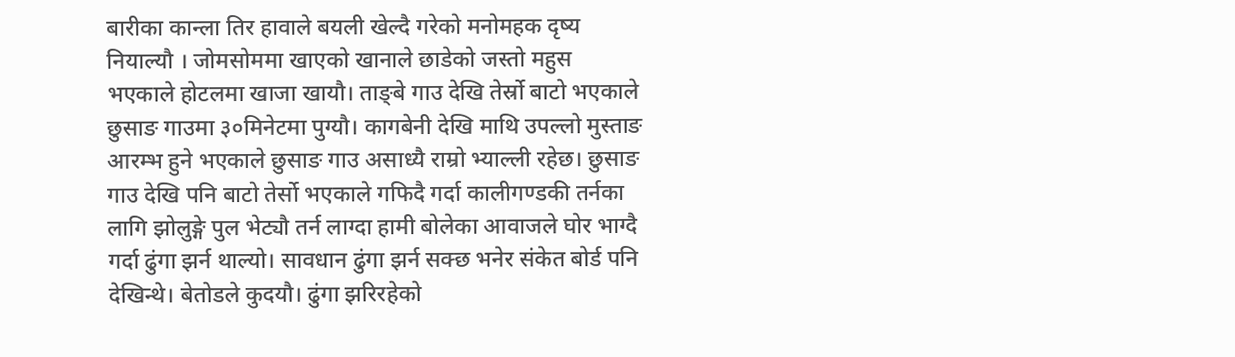बारीका कान्ला तिर हावाले बयली खेल्दै गरेको मनोमहक दृष्य नियाल्यौ । जोमसोममा खाएको खानाले छाडेको जस्तो महुस भएकाले होटलमा खाजा खायौ। ताङ्बे गाउ देखि तेर्स्रो बाटो भएकाले छुसाङ गाउमा ३०मिनेटमा पुग्यौ। कागबेनी देखि माथि उपल्लो मुस्ताङ आरम्भ हुने भएकाले छुसाङ गाउ असाध्यै राम्रो भ्याल्ली रहेछ। छुसाङ गाउ देखि पनि बाटो तेर्सो भएकाले गफिदै गर्दा कालीगण्डकी तर्नका लागि झोलुङ्गे पुल भेट्यौ तर्न लाग्दा हामी बोलेका आवाजले घोर भाग्दै गर्दा ढुंगा झर्न थाल्यो। सावधान ढुंगा झर्न सक्छ भनेर संकेत बोर्ड पनि देखिन्थे। बेतोडले कुदयौ। ढुंगा झरिरहेको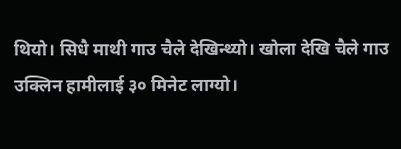थियो। सिधै माथी गाउ चैले देखिन्थ्यो। खोला देखि चैले गाउ उक्लिन हामीलाई ३० मिनेट लाग्यो।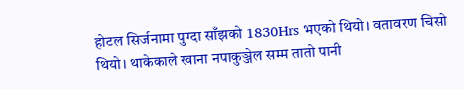होटल सिर्जनामा पुग्दा साँझको 1830Hrs भएको थियो। वतावरण चिसो थियो। थाकेकाले खाना नपाकुञ्जेल सम्म तातो पानी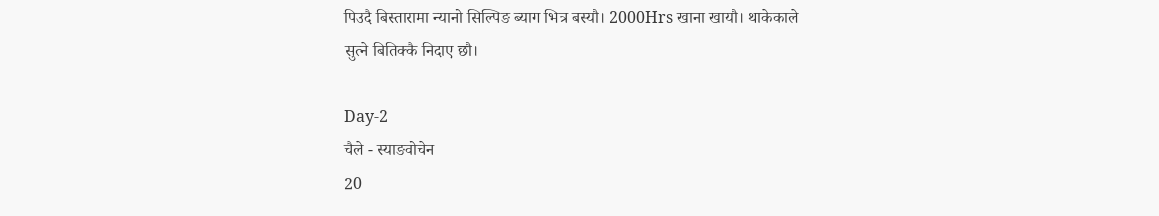पिउदै बिस्तारामा न्यानो सिल्पिङ ब्याग भित्र बस्यौ। 2000Hrs खाना खायौ। थाकेकाले सुत्ने बितिक्कै निदाए छौ।

Day-2
चैले - स्याङवोचेन
20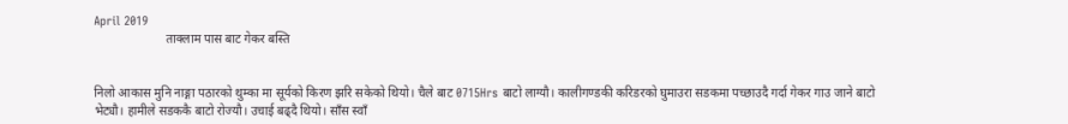April 2019
                       ताक्लाम पास बाट गेकर बस्ति


निलो आकास मुनि नाङ्गा पठारको थुम्का मा सूर्यको किरण झरि सकेको थियो। चैले बाट 0715Hrs बाटो लाग्यौ। कालीगण्डकी करिडरको घुमाउरा सडकमा पच्छाउदै गर्दा गेकर गाउ जाने बाटो भेट्यौ। हामीले सडककै बाटो रोज्यौ। उचाई बढ्दै थियो। साँस स्वाँ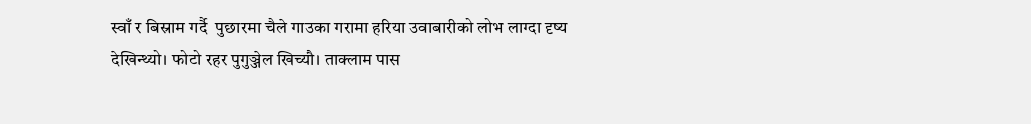स्वाँ र बिस्राम गर्दै  पुछारमा चैले गाउका गरामा हरिया उवाबारीको लोभ लाग्दा दृष्य देखिन्थ्यो। फोटो रहर पुगुञ्जेल खिच्यौ। ताक्लाम पास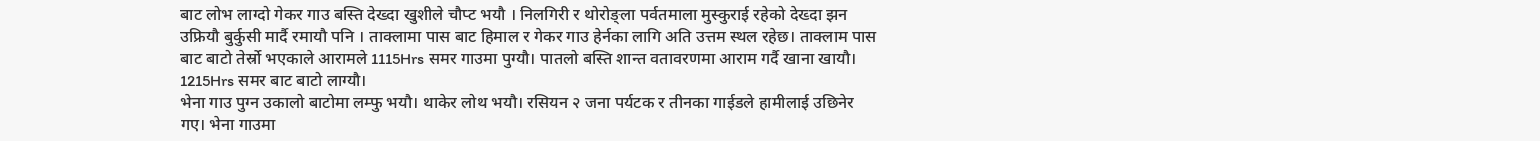बाट लोभ लाग्दो गेकर गाउ बस्ति देख्दा खुशीले चौप्ट भयौ । निलगिरी र थोरोङ्ला पर्वतमाला मुस्कुराई रहेको देख्दा झन उफ्रियौ बुर्कुसी मार्दै रमायौ पनि । ताक्लामा पास बाट हिमाल र गेकर गाउ हेर्नका लागि अति उत्तम स्थल रहेछ। ताक्लाम पास बाट बाटो तेर्स्रो भएकाले आरामले 1115Hrs समर गाउमा पुग्यौ। पातलो बस्ति शान्त वतावरणमा आराम गर्दै खाना खायौ। 1215Hrs समर बाट बाटो लाग्यौ।
भेना गाउ पुग्न उकालो बाटोमा लम्फु भयौ। थाकेर लोथ भयौ। रसियन २ जना पर्यटक र तीनका गाईडले हामीलाई उछिनेर गए। भेना गाउमा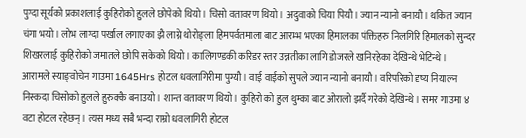पुग्दा सूर्यको प्रकाशलाई कुहिरोको हुलले छोपेको थियो। चिसो वतावरण थियो। अदुवाको चिया पियौ। ज्यान न्यानो बनायौ। थकित ज्यान चंगा भयो। लोभ लाग्दा पर्खाल लगाएका झै लाग्ने थोरोङ्ला हिमपर्वतमाला बाट आरम्भ भएका हिमालका पंक्तिहरु निलगिरि हिमालको सुन्दर शिखरलाई कुहिरोको जमातले छोपि सकेको थियो। कालिगण्डकी करिडर स्तर उन्नतीका लागि डोजरले खनिरहेका देखिन्थे भेटिन्थे।
आरामले स्याङ्वोचेन गाउमा 1645Hrs होटल धवलागिरीमा पुग्यौ। वाई वाईको सुपले ज्यान न्यानो बनायौ। वरिपरिको दृष्य नियाल्न निस्कदा चिसोको हुलले हुरुक्कै बनाउयो। शान्त वतावरण थियो। कुहिरो को हुल थुम्का बाट ओरालो झर्दै गरेको देखिन्थे। समर गाउमा ४ वटा होटल रहेछन्। त्यस मध्य सबै भन्दा राम्रो धवलागिरी होटल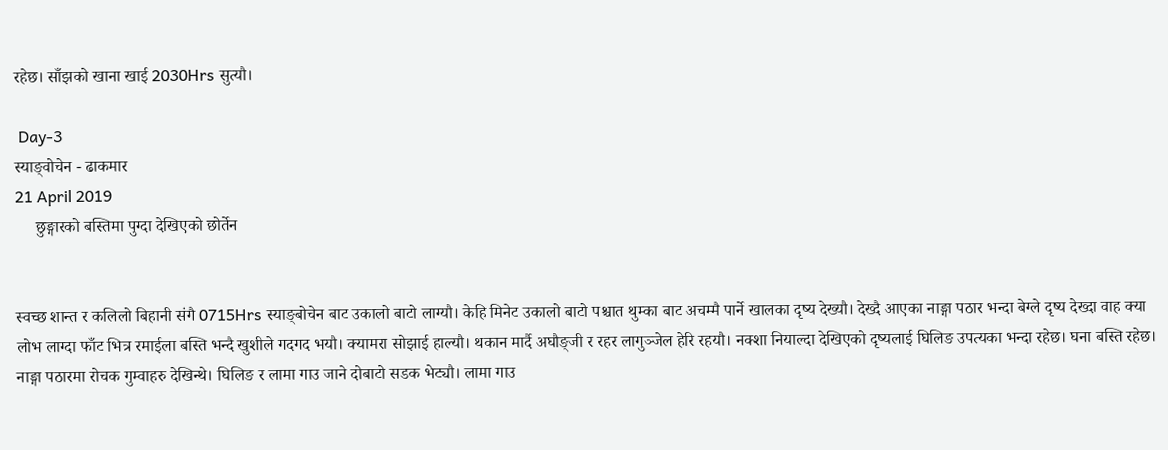रहेछ। साँझको खाना खाई 2030Hrs सुत्यौ।

 Day-3
स्याङ्वोचेन - ढाकमार
21 April 2019
     छुङ्गारको बस्तिमा पुग्दा देखिएको छोर्तेन


स्वच्छ शान्त र कलिलो बिहानी संगै 0715Hrs स्याङ्बोचेन बाट उकालो बाटो लाग्यौ। केहि मिनेट उकालो बाटो पश्चात थुम्का बाट अचम्मै पार्ने खालका दृष्य देख्यौ। देख्दै आएका नाङ्गा पठार भन्दा बेग्ले दृष्य देख्दा वाह क्या लोभ लाग्दा फाँट भित्र रमाईला बस्ति भन्दै खुशीले गदगद भयौ। क्यामरा सोझाई हाल्यौ। थकान मार्दै अघौङ्जी र रहर लागुञ्जेल हेरि रहयौ। नक्शा नियाल्दा देखिएको दृष्यलाई घिलिङ उपत्यका भन्दा रहेछ। घना बस्ति रहेछ। नाङ्गा पठारमा रोचक गुम्वाहरु देखिन्थे। घिलिङ र लामा गाउ जाने दोबाटो सडक भेट्यौ। लामा गाउ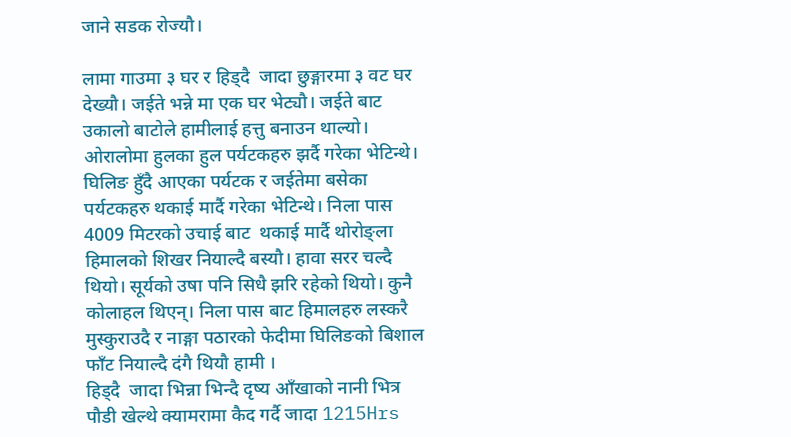जाने सडक रोज्यौ।

लामा गाउमा ३ घर र हिड्दै  जादा छुङ्गारमा ३ वट घर देख्यौ। जईते भन्ने मा एक घर भेट्यौ। जईते बाट उकालो बाटोले हामीलाई हत्तु बनाउन थाल्यो। ओरालोमा हुलका हुल पर्यटकहरु झर्दै गरेका भेटिन्थे। घिलिङ हुँदै आएका पर्यटक र जईतेमा बसेका पर्यटकहरु थकाई मार्दै गरेका भेटिन्थे। निला पास 4009 मिटरको उचाई बाट  थकाई मार्दै थोरोङ्ला हिमालको शिखर नियाल्दै बस्यौ। हावा सरर चल्दै थियो। सूर्यको उषा पनि सिधै झरि रहेको थियो। कुनै कोलाहल थिएन्। निला पास बाट हिमालहरु लस्करै मुस्कुराउदै र नाङ्गा पठारको फेदीमा घिलिङको बिशाल फाँट नियाल्दै दंगै थियौ हामी ।
हिड्दै  जादा भिन्ना भिन्दै दृष्य आँखाको नानी भित्र पौडी खेल्थे क्यामरामा कैद गर्दै जादा 1215Hrs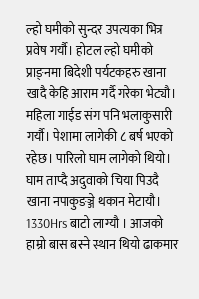ल्हो घमीको सुन्दर उपत्यका भित्र प्रवेष गर्यौ। होटल ल्हो घमीको प्राङ्नमा बिदेशी पर्यटकहरु खाना खादै केहि आराम गर्दै गरेका भेट्यौ। महिला गाईड संग पनि भलाकुसारी गर्यौ। पेशामा लागेकी ८ बर्ष भएको रहेछ। पारिलो घाम लागेको थियो। घाम ताप्दै अदुवाको चिया पिउदै खाना नपाकुङञ्जे थकान मेटायौ।
1330Hrs बाटो लाग्यौ । आजको हाम्रो बास बस्ने स्थान थियो ढाकमार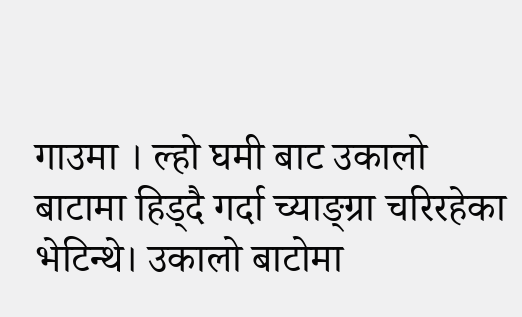गाउमा । ल्हो घमी बाट उकालो बाटामा हिड्दै गर्दा च्याङ्ग्रा चरिरहेका भेटिन्थे। उकालो बाटोमा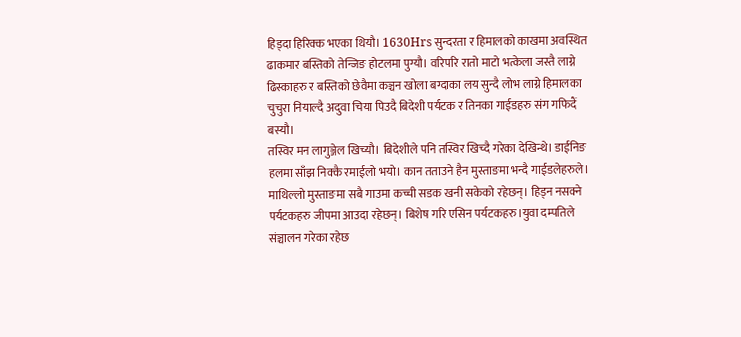हिड्दा हिरिक्क भएका थियौ। 1630Hrs सुन्दरता र हिमालको काखमा अवस्थित ढाकमार बस्तिको तेन्जिङ होटलमा पुग्यौ। वरिपरि रातो माटो भत्केला जस्तै लाग्ने ढिस्काहरु र बस्तिको छेवैमा कञ्चन खोला बग्दाका लय सुन्दै लोभ लाग्ने हिमालका चुचुरा नियाल्दै अदुवा चिया पिउदै बिदेशी पर्यटक र तिनका गाईडहरु संग गफिदैं  बस्यौ।
तस्विर मन लागुञ्जेल खिच्यौ। बिदेशीले पनि तस्विर खिच्दै गरेका देखिन्थे। डाईनिङ हलमा साँझ निक्कै रमाईलो भयो। कान तताउने हैन मुस्ताङमा भन्दै गाईडलेहरुले। माथिल्लो मुस्ताङमा सबै गाउमा कच्ची सडक खनी सकेको रहेछन्। हिड्न नसक्ने पर्यटकहरु जीपमा आउदा रहेछन्। बिशेष गरि एसिन पर्यटकहरु।युवा दम्पतिले संञ्चालन गरेका रहेछ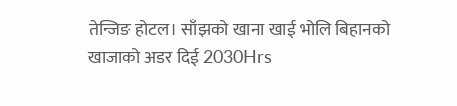तेन्जिङ होटल। साँझको खाना खाई भोलि बिहानको खाजाको अडर दिई 2030Hrs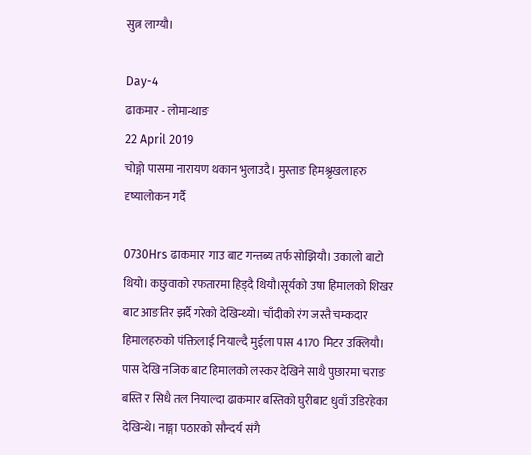सुत्न लाग्यौ।

Day-4
ढाकमार - लोमान्थाङ
22 April 2019
चोङ्गो पासमा नारायण थकान भुलाउदै। मुस्ताङ हिमश्रृखलाहरु दृष्यालोकन गर्दै

0730Hrs ढाकमार  गाउ बाट गन्तब्य तर्फ सोझियौ। उकालो बाटो थियो। कछुवाको रफतारमा हिड्दै थियौ।सूर्यको उषा हिमालको शिखर बाट आङतिर झर्दै गरेको देखिन्थ्यो। चाँदीको रंग जस्तै चम्कदार हिमालहरुको पंक्तिलाई नियाल्दै मुईला पास 4170 मिटर उक्लियौ। पास देखि नजिक बाट हिमालको लस्कर देखिने साथै पुछारमा चराङ बस्ति र सिधै तल नियाल्दा ढाकमार बस्तिको घुरीबाट धुवाँ उडिरहेका देखिन्थे। नाङ्गा पठारको सौन्दर्य संगै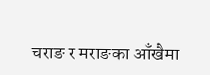चराङ र मराङका आँखैमा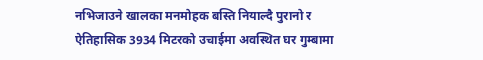नभिजाउने खालका मनमोहक बस्ति नियाल्दै पुरानो र ऐतिहासिक 3934 मिटरको उचाईमा अवस्थित घर गुम्बामा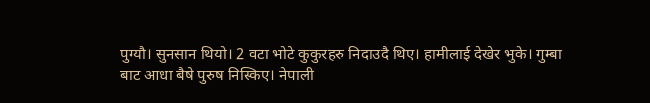पुग्यौ। सुनसान थियो। 2 वटा भोटे कुकुरहरु निदाउदै थिए। हामीलाई देखेर भुके। गुम्बा बाट आधा बैषे पुरुष निस्किए। नेपाली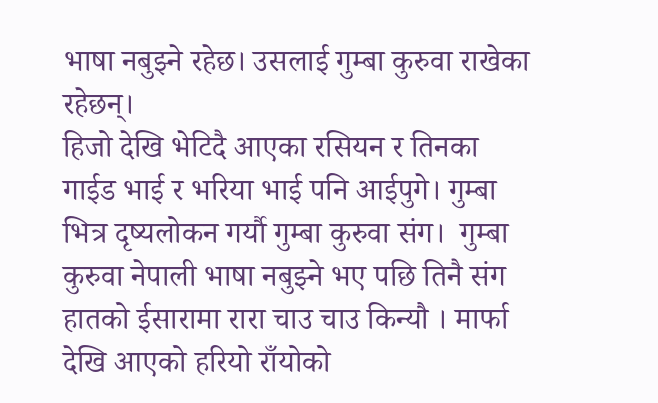भाषा नबुझ्ने रहेछ। उसलाई गुम्बा कुरुवा राखेका रहेछन्।
हिजो देखि भेटिदै आएका रसियन र तिनका गाईड भाई र भरिया भाई पनि आईपुगे। गुम्बा भित्र दृष्यलोकन गर्यौ गुम्बा कुरुवा संग।  गुम्बा कुरुवा नेपाली भाषा नबुझ्ने भए पछि तिनै संग हातको ईसारामा रारा चाउ चाउ किन्यौ । मार्फा देखि आएको हरियो राँयोको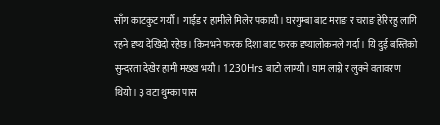साँग काटकुट गर्यौ। गाईड र हामीले मिलेर पकायौ। घरगुम्बा बाट मराङ र चराङ हेरिरहु लागि रहने दृष्य देखिदो रहेछ। किनभने फरक दिशा बाट फरक दृष्यालोकनले गर्दा। यि दुई बस्तिको सुन्दरता देखेर हामी मख्ख भयौ। 1230Hrs बाटो लाग्यौ। घाम लाग्ने र लुक्ने वतावरण थियो। ३ वटा थुम्का पास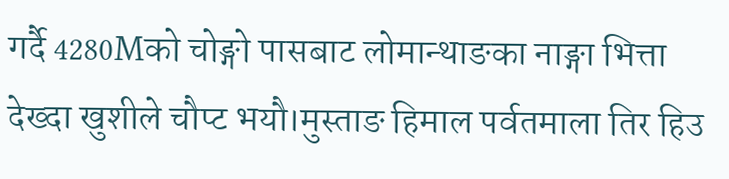गर्दै 4280Mको चोङ्गो पासबाट लोमान्थाङका नाङ्गा भित्ता देख्दा खुशीले चौप्ट भयौ।मुस्ताङ हिमाल पर्वतमाला तिर हिउ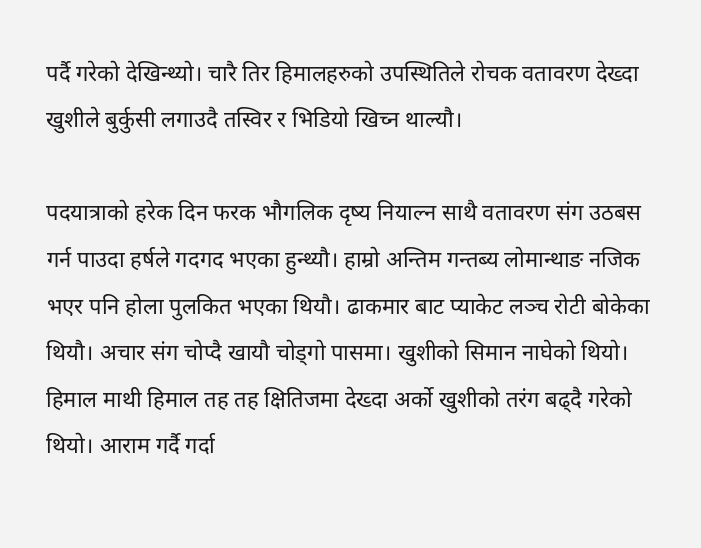पर्दै गरेको देखिन्थ्यो। चारै तिर हिमालहरुको उपस्थितिले रोचक वतावरण देख्दा खुशीले बुर्कुसी लगाउदै तस्विर र भिडियो खिच्न थाल्यौ।

पदयात्राको हरेक दिन फरक भौगलिक दृष्य नियाल्न साथै वतावरण संग उठबस गर्न पाउदा हर्षले गदगद भएका हुन्थ्यौ। हाम्रो अन्तिम गन्तब्य लोमान्थाङ नजिक भएर पनि होला पुलकित भएका थियौ। ढाकमार बाट प्याकेट लञ्च रोटी बोकेका थियौ। अचार संग चोप्दै खायौ चोड्गो पासमा। खुशीको सिमान नाघेको थियो। हिमाल माथी हिमाल तह तह क्षितिजमा देख्दा अर्को खुशीको तरंग बढ्दै गरेको थियो। आराम गर्दै गर्दा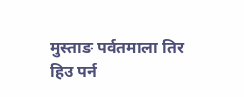मुस्ताङ पर्वतमाला तिर हिउ पर्न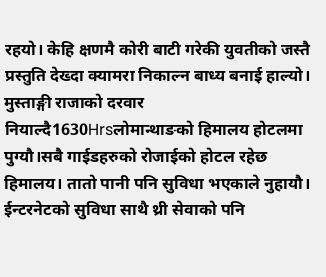रहयो। केहि क्षणमै कोरी बाटी गरेकी युवतीको जस्तै प्रस्तुति देख्दा क्यामरा निकाल्न बाध्य बनाई हाल्यो।
मुस्ताङ्गी राजाको दरवार नियाल्दै1630Hrsलोमान्थाङको हिमालय होटलमा पुग्यौ।सबै गाईडहरुको रोजाईको होटल रहेछ हिमालय। तातो पानी पनि सुविधा भएकाले नुहायौ। ईन्टरनेटको सुविधा साथै थ्री सेवाको पनि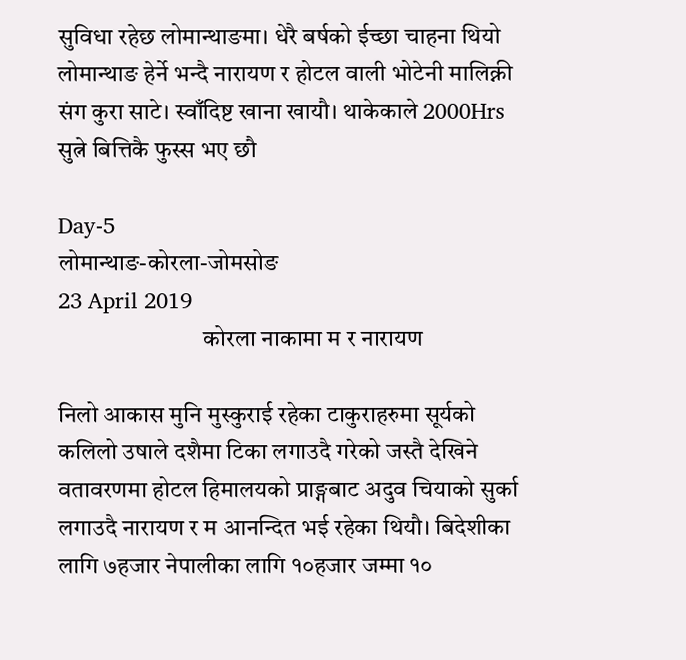सुविधा रहेछ लोमान्थाङमा। धेरै बर्षको ईच्छा चाहना थियो लोमान्थाङ हेर्ने भन्दै नारायण र होटल वाली भोटेनी मालिक्नी संग कुरा साटे। स्वाँदिष्ट खाना खायौ। थाकेकाले 2000Hrs सुत्ने बित्तिकै फुस्स भए छौ

Day-5
लोमान्थाङ-कोरला-जोमसोङ
23 April 2019
                              कोरला नाकामा म र नारायण

निलो आकास मुनि मुस्कुराई रहेका टाकुराहरुमा सूर्यको कलिलो उषाले दशैमा टिका लगाउदै गरेको जस्तै देखिने वतावरणमा होटल हिमालयको प्राङ्गबाट अदुव चियाको सुर्का लगाउदै नारायण र म आनन्दित भई रहेका थियौ। बिदेशीका लागि ७हजार नेपालीका लागि १०हजार जम्मा १०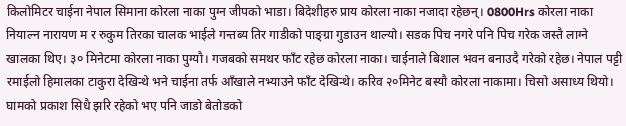किलोमिटर चाईना नेपाल सिमाना कोरला नाका पुग्न जीपको भाडा। बिदेशीहरु प्राय कोरला नाका नजादा रहेछन्। 0800Hrs कोरला नाका नियाल्न नारायण म र रुकुम तिरका चालक भाईले गन्तब्य तिर गाडीको पाङ्ग्रा गुडाउन थाल्यो। सडक पिच नगरे पनि पिच गरेक जस्तै लाग्ने खालका थिए। ३० मिनेटमा कोरला नाका पुग्यौ। गजबको समथर फाँट रहेछ कोरला नाका। चाईनाले बिशाल भवन बनाउदै गरेको रहेछ। नेपाल पट्टी रमाईलो हिमालका टाकुरा देखिन्थे भने चाईना तर्फ आँखाले नभ्याउने फाँट देखिन्थे। करिव २०मिनेट बस्यौ कोरला नाकामा। चिसो असाध्य थियो। घामको प्रकाश सिधै झरि रहेको भए पनि जाडो बेतोडको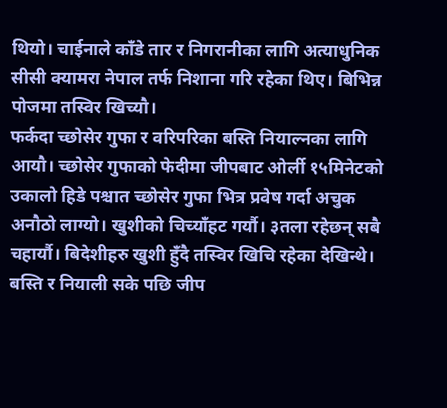थियो। चाईनाले काँडे तार र निगरानीका लागि अत्याधुनिक सीसी क्यामरा नेपाल तर्फ निशाना गरि रहेका थिए। बिभिन्न पोजमा तस्विर खिच्यौ।
फर्कदा च्छोसेर गुफा र वरिपरिका बस्ति नियाल्नका लागि आयौ। च्छोसेर गुफाको फेदीमा जीपबाट ओर्ली १५मिनेटको उकालो हिडे पश्चात च्छोसेर गुफा भित्र प्रवेष गर्दा अचुक अनौठो लाग्यो। खुशीको चिच्याँहट गर्यौ। ३तला रहेछन् सबै चहार्यौ। बिदेशीहरु खुशी हुँदै तस्विर खिचि रहेका देखिन्थे। बस्ति र नियाली सके पछि जीप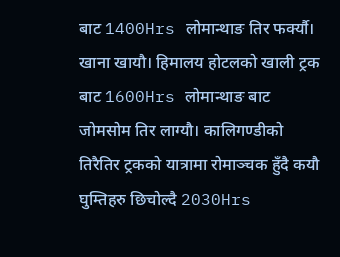बाट 1400Hrs लोमान्थाङ तिर फर्क्यौ। खाना खायौ। हिमालय होटलको खाली ट्रक बाट 1600Hrs लोमान्थाङ बाट जोमसोम तिर लाग्यौ। कालिगण्डीको तिरैतिर ट्रकको यात्रामा रोमाञ्चक हुँदै कयौ घुम्तिहरु छिचोल्दै 2030Hrs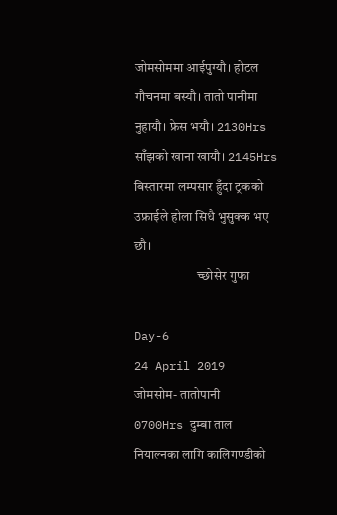जोमसोममा आईपुग्यौ। होटल गौचनमा बस्यौ। तातो पानीमा नुहायौ। फ्रेस भयौ। 2130Hrs साँझको खाना खायौ। 2145Hrs बिस्तारमा लम्पसार हुँदा ट्रकको उफ्राईले होला सिधै भुसुक्क भए छौ।
                        च्छोसेर गुफा

Day-6
24 April 2019
जोमसोम- तातोपानी
0700Hrs दुम्बा ताल नियाल्नका लागि कालिगण्डीको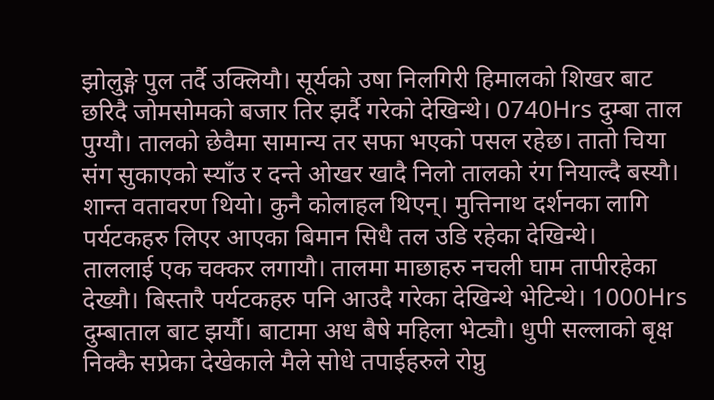झोलुङ्गे पुल तर्दै उक्लियौ। सूर्यको उषा निलगिरी हिमालको शिखर बाट छरिदै जोमसोमको बजार तिर झर्दै गरेको देखिन्थे। 0740Hrs दुम्बा ताल पुग्यौ। तालको छेवैमा सामान्य तर सफा भएको पसल रहेछ। तातो चिया संग सुकाएको स्याँउ र दन्ते ओखर खादै निलो तालको रंग नियाल्दै बस्यौ। शान्त वतावरण थियो। कुनै कोलाहल थिएन्। मुत्तिनाथ दर्शनका लागि पर्यटकहरु लिएर आएका बिमान सिधै तल उडि रहेका देखिन्थे।
ताललाई एक चक्कर लगायौ। तालमा माछाहरु नचली घाम तापीरहेका देख्यौ। बिस्तारै पर्यटकहरु पनि आउदै गरेका देखिन्थे भेटिन्थे। 1000Hrs दुम्बाताल बाट झर्यौ। बाटामा अध बैषे महिला भेट्यौ। धुपी सल्लाको बृक्ष निक्कै सप्रेका देखेकाले मैले सोधे तपाईहरुले रोप्नु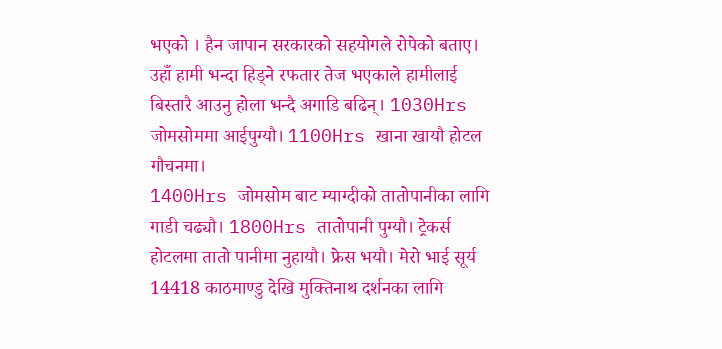भएको । हैन जापान सरकारको सहयोगले रोपेको बताए। उहाँ हामी भन्दा हिड्ने रफतार तेज भएकाले हामीलाई बिस्तारै आउनु होला भन्दै अगाडि बढिन्। 1030Hrs जोमसोममा आईपुग्यौ। 1100Hrs खाना खायौ होटल गौचनमा।
1400Hrs जोमसोम बाट म्याग्दीको तातोपानीका लागि गाडी चढ्यौ। 1800Hrs तातोपानी पुग्यौ। ट्रेकर्स होटलमा तातो पानीमा नुहायौ। फ्रेस भयौ। मेरो भाई सूर्य 14418 काठमाण्डु देखि मुक्तिनाथ दर्शनका लागि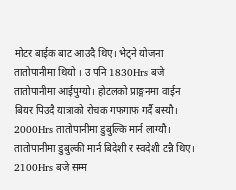मोटर बाईक बाट आउदै थिए। भेट्ने योजना तातोपानीमा थियो । उ पनि 1830Hrs बजे तातोपानीमा आईपुग्यो। होटलको प्राङ्गनमा वाईन बियर पिउदै यात्राको रोचक गफगाफ गर्दै बस्यौ। 2000Hrs तातोपानीमा डुबुल्कि मार्न लाग्यौ। तातोपानीमा डुबुल्की मार्न बिदेशी र स्वदेशी टन्नै थिए। 2100Hrs बजे सम्म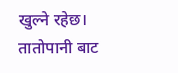खुल्ने रहेछ। तातोपानी बाट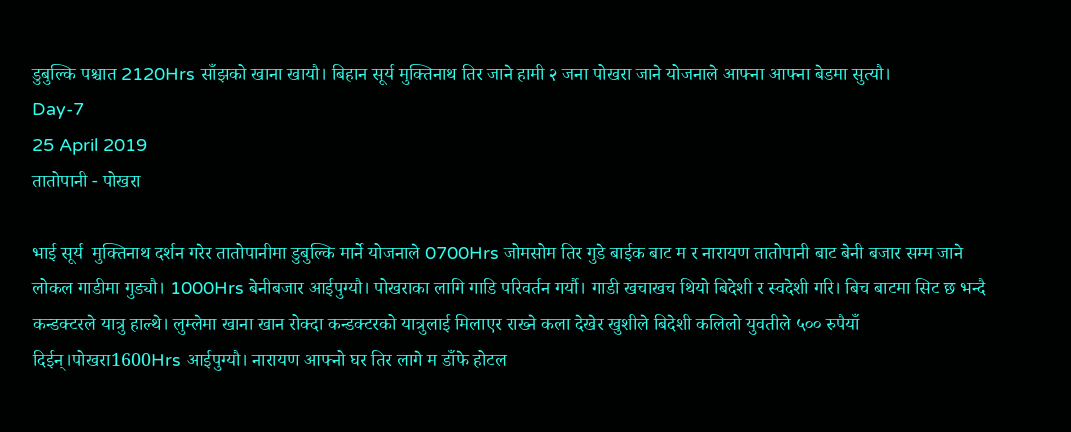डुबुल्कि पश्चात 2120Hrs साँझको खाना खायौ। बिहान सूर्य मुक्तिनाथ तिर जाने हामी २ जना पोखरा जाने योजनाले आफ्ना आफ्ना बेडमा सुत्यौ।
Day-7
25 April 2019
तातोपानी - पोखरा

भाई सूर्य  मुक्तिनाथ दर्शन गरेर तातोपानीमा डुबुल्कि मार्ने योजनाले 0700Hrs जोमसोम तिर गुडे बाईक बाट म र नारायण तातोपानी बाट बेनी बजार सम्म जाने लोकल गाडीमा गुड्यौ। 1000Hrs बेनीबजार आईपुग्यौ। पोखराका लागि गाडि परिवर्तन गर्यौ। गाडी खचाखच थियो बिदेशी र स्वदेशी गरि। बिच बाटमा सिट छ भन्दै कन्डक्टरले यात्रु हाल्थे। लुम्लेमा खाना खान रोक्दा कन्डक्टरको यात्रुलाई मिलाएर राख्ने कला देखेर खुशीले बिदेशी कलिलो युवतीले ५०० रुपैयाँ दिईन्।पोखरा1600Hrs आईपुग्यौ। नारायण आफ्नो घर तिर लागे म डाँफे होटल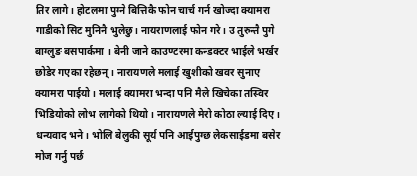तिर लागे। होटलमा पुग्ने बित्तिकै फोन चार्च गर्न खोज्दा क्यामरा गाडीको सिट मुनिनै भुलेछु। नायराणलाई फोन गरे। उ तुरुन्तै पुगे बाग्लुङ बसपार्कमा । बेनी जाने काउण्टरमा कन्डक्टर भाईले भर्खर छोडेर गएका रहेछन्। नारायणले मलाई खुशीको खवर सुनाए क्यामरा पाईयो। मलाई क्यामरा भन्दा पनि मैले खिचेका तस्विर भिडियोको लोभ लागेको थियो। नारायणले मेरो कोठा ल्याई दिए। धन्यवाद भने। भोलि बेलुकी सूर्य पनि आईपुग्छ लेकसाईडमा बसेर मोज गर्नु पर्छ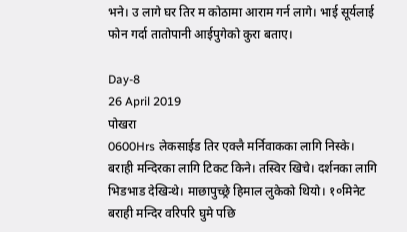भने। उ लागे घर तिर म कोठामा आराम गर्न लागे। भाई सूर्यलाई फोन गर्दा तातोपानी आईपुगेको कुरा बताए।

Day-8
26 April 2019
पोखरा
0600Hrs लेकसाईड तिर एक्लै मर्निवाकका लागि निस्के। बराही मन्दिरका लागि टिकट किने। तस्विर खिचे। दर्शनका लागि भिडभाड देखिन्थे। माछापुच्छ्रे हिमाल लुकेको थियो। १०मिनेट बराही मन्दिर वरिपरि घुमे पछि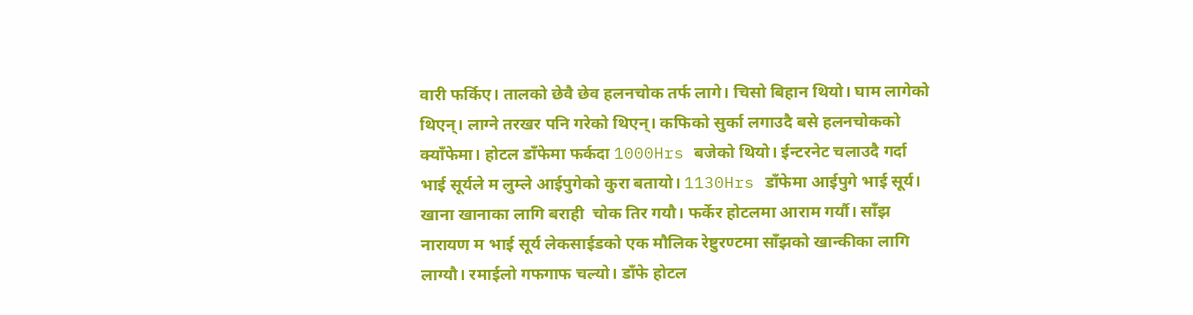वारी फर्किए। तालको छेवै छेव हलनचोक तर्फ लागे। चिसो बिहान थियो। घाम लागेको थिएन्। लाग्ने तरखर पनि गरेको थिएन्। कफिको सुर्का लगाउदै बसे हलनचोकको क्याँफेमा। होटल डाँफेमा फर्कदा 1000Hrs बजेको थियो। ईन्टरनेट चलाउदै गर्दा भाई सूर्यले म लुम्ले आईपुगेको कुरा बतायो। 1130Hrs डाँफेमा आईपुगे भाई सूर्य। खाना खानाका लागि बराही  चोक तिर गयौ। फर्केर होटलमा आराम गर्यौ। साँझ नारायण म भाई सूर्य लेकसाईडको एक मौलिक रेष्टुरण्टमा साँझको खान्कीका लागि लाग्यौ। रमाईलो गफगाफ चल्यो। डाँफे होटल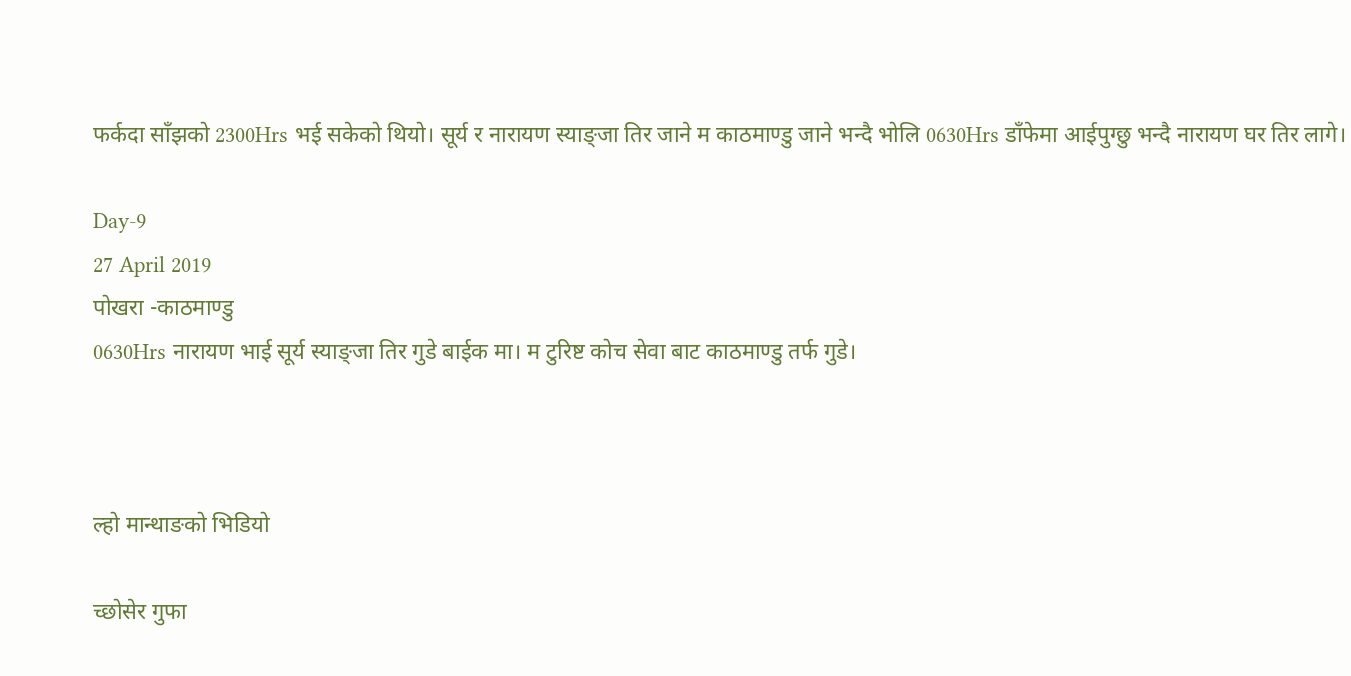फर्कदा साँझको 2300Hrs भई सकेको थियो। सूर्य र नारायण स्याङ्जा तिर जाने म काठमाण्डु जाने भन्दै भोलि 0630Hrs डाँफेमा आईपुग्छु भन्दै नारायण घर तिर लागे।

Day-9
27 April 2019
पोखरा -काठमाण्डु
0630Hrs नारायण भाई सूर्य स्याङ्जा तिर गुडे बाईक मा। म टुरिष्ट कोच सेवा बाट काठमाण्डु तर्फ गुडे।



ल्हो मान्थाङको भिडियो

च्छोसेर गुफा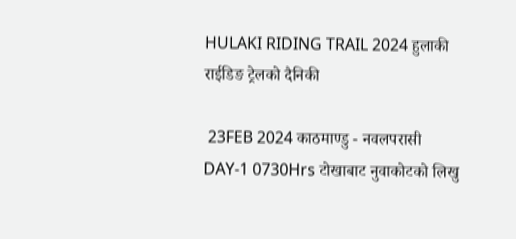HULAKI RIDING TRAIL 2024 हुलाकी राईडिङ ट्रेलको दैनिकी

 23FEB 2024 काठमाण्डु - नवलपरासी   DAY-1 0730Hrs टोखाबाट नुवाकोटको लिखु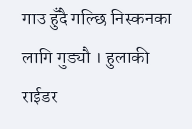गाउ हुँदै गल्छि निस्कनका लागि गुड्यौ । हुलाकी राईडर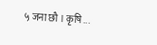५ जना छौ । कृषि ...